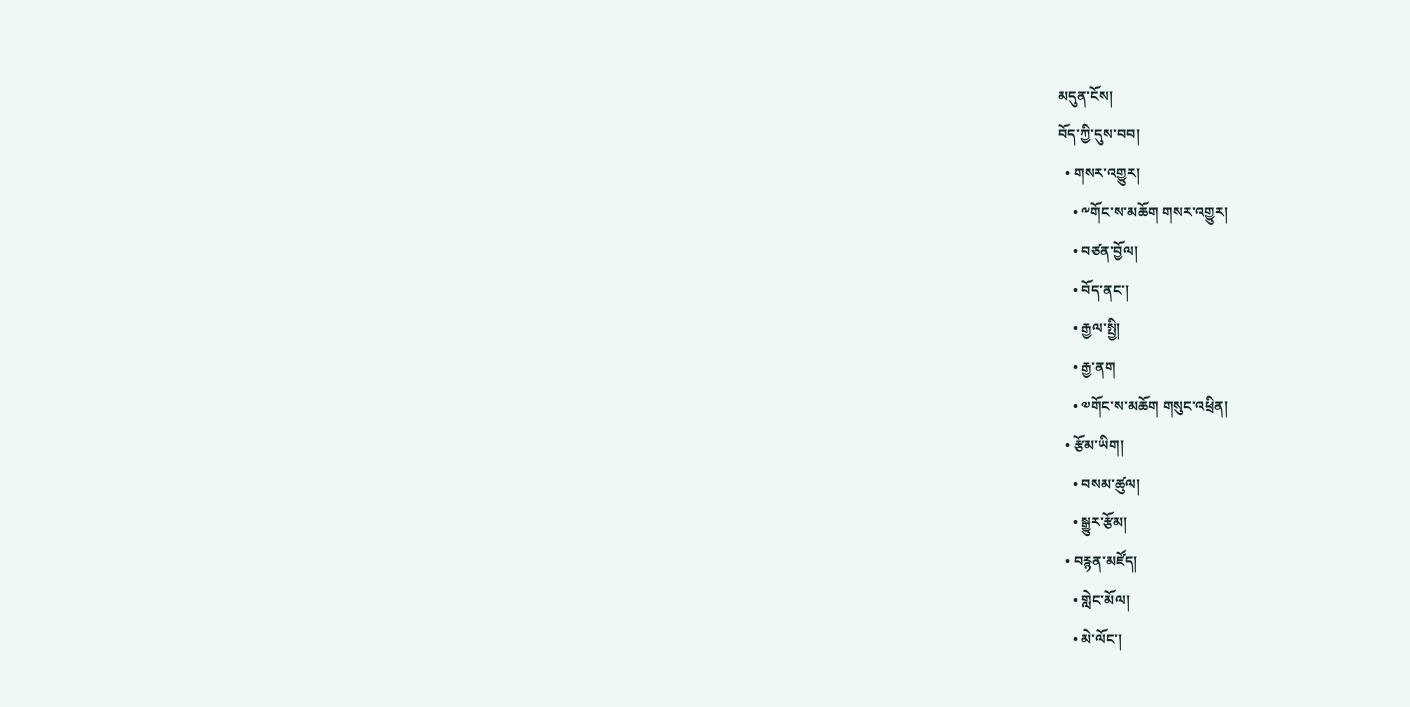མདུན་ངོས།
བོད་ཀྱི་དུས་བབ།
  • གསར་འགྱུར།
    • ༸གོང་ས་མཆོག གསར་འགྱུར།
    • བཙན་བྱོལ།
    • བོད་ནང་།
    • རྒྱལ་སྤྱི།
    • རྒྱ་ནག
    • ༧གོང་ས་མཆོག གསུང་འཕྲིན།
  • རྩོམ་ཡིག།
    • བསམ་ཚུལ།
    • སྒྱུར་རྩོམ།
  • བརྙན་མཛོད།
    • གླེང་མོལ།
    • མེ་ལོང་།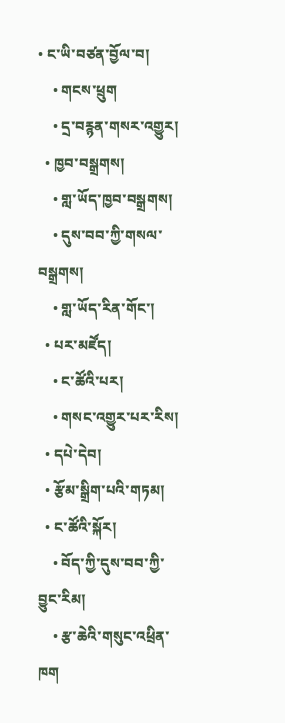• ང་ཡི་བཙན་བྱོལ་བ།
    • གངས་ཕྲུག
    • དྲ་བརྙན་གསར་འགྱུར།
  • ཁྱབ་བསྒྲགས།
    • གླ་ཡོད་ཁྱབ་བསྒྲགས།
    • དུས་བབ་ཀྱི་གསལ་བསྒྲགས།
    • གླ་ཡོད་རིན་གོང་།
  • པར་མཛོད།
    • ང་ཚོའི་པར།
    • གསང་འགྱུར་པར་རིས།
  • དཔེ་དེབ།
  • རྩོམ་སྒྲིག་པའི་གཏམ།
  • ང་ཚོའི་སྐོར།
    • བོད་ཀྱི་དུས་བབ་ཀྱི་བྱུང་རིམ།
    • རྩ་ཆེའི་གསུང་འཕྲིན་ཁག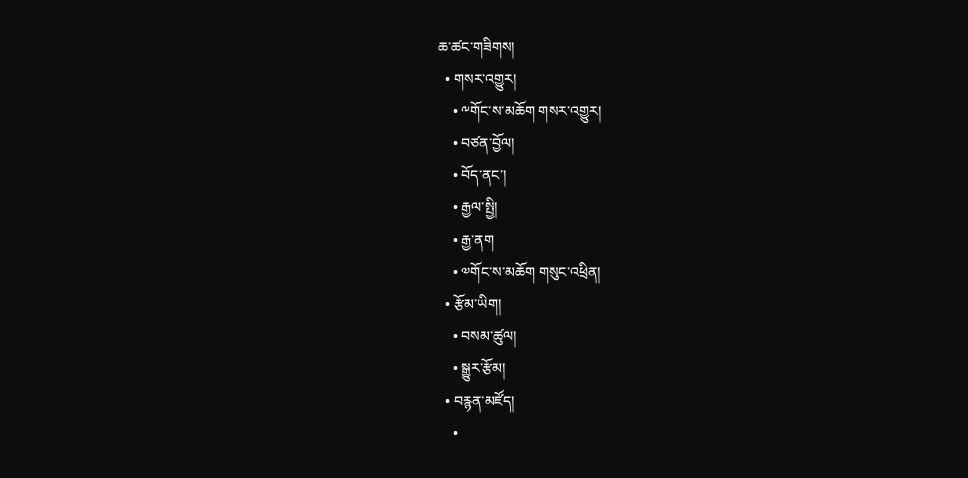ཆ་ཚང་གཟིགས།
  • གསར་འགྱུར།
    • ༸གོང་ས་མཆོག གསར་འགྱུར།
    • བཙན་བྱོལ།
    • བོད་ནང་།
    • རྒྱལ་སྤྱི།
    • རྒྱ་ནག
    • ༧གོང་ས་མཆོག གསུང་འཕྲིན།
  • རྩོམ་ཡིག།
    • བསམ་ཚུལ།
    • སྒྱུར་རྩོམ།
  • བརྙན་མཛོད།
    •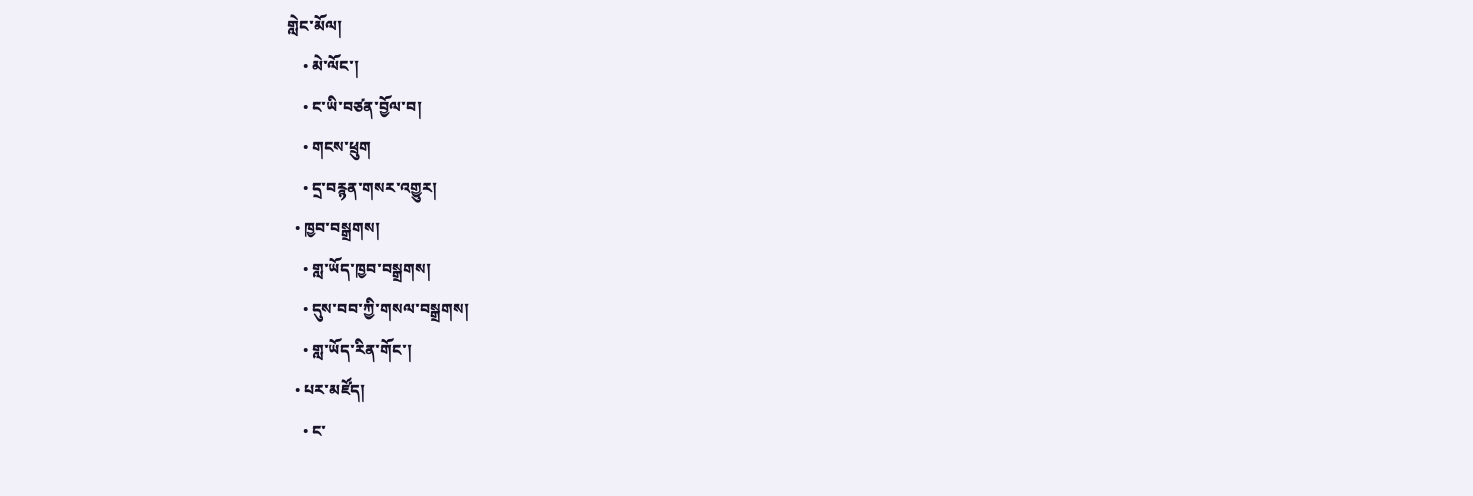གླེང་མོལ།
    • མེ་ལོང་།
    • ང་ཡི་བཙན་བྱོལ་བ།
    • གངས་ཕྲུག
    • དྲ་བརྙན་གསར་འགྱུར།
  • ཁྱབ་བསྒྲགས།
    • གླ་ཡོད་ཁྱབ་བསྒྲགས།
    • དུས་བབ་ཀྱི་གསལ་བསྒྲགས།
    • གླ་ཡོད་རིན་གོང་།
  • པར་མཛོད།
    • ང་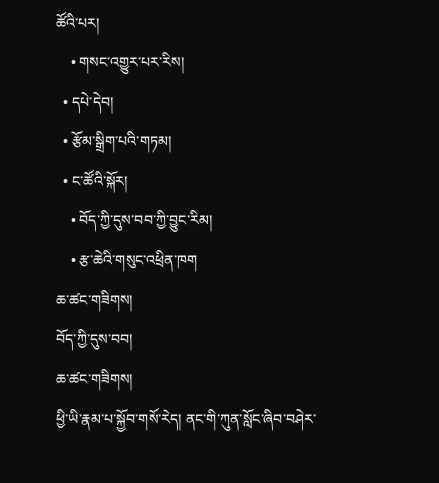ཚོའི་པར།
    • གསང་འགྱུར་པར་རིས།
  • དཔེ་དེབ།
  • རྩོམ་སྒྲིག་པའི་གཏམ།
  • ང་ཚོའི་སྐོར།
    • བོད་ཀྱི་དུས་བབ་ཀྱི་བྱུང་རིམ།
    • རྩ་ཆེའི་གསུང་འཕྲིན་ཁག
ཆ་ཚང་གཟིགས།
བོད་ཀྱི་དུས་བབ།
ཆ་ཚང་གཟིགས།
ཕྱི་ཡི་རྣམ་པ་སྐྱོབ་གསོ་རེད། ནང་གི་ཀུན་སློང་ཞིབ་བཤེར་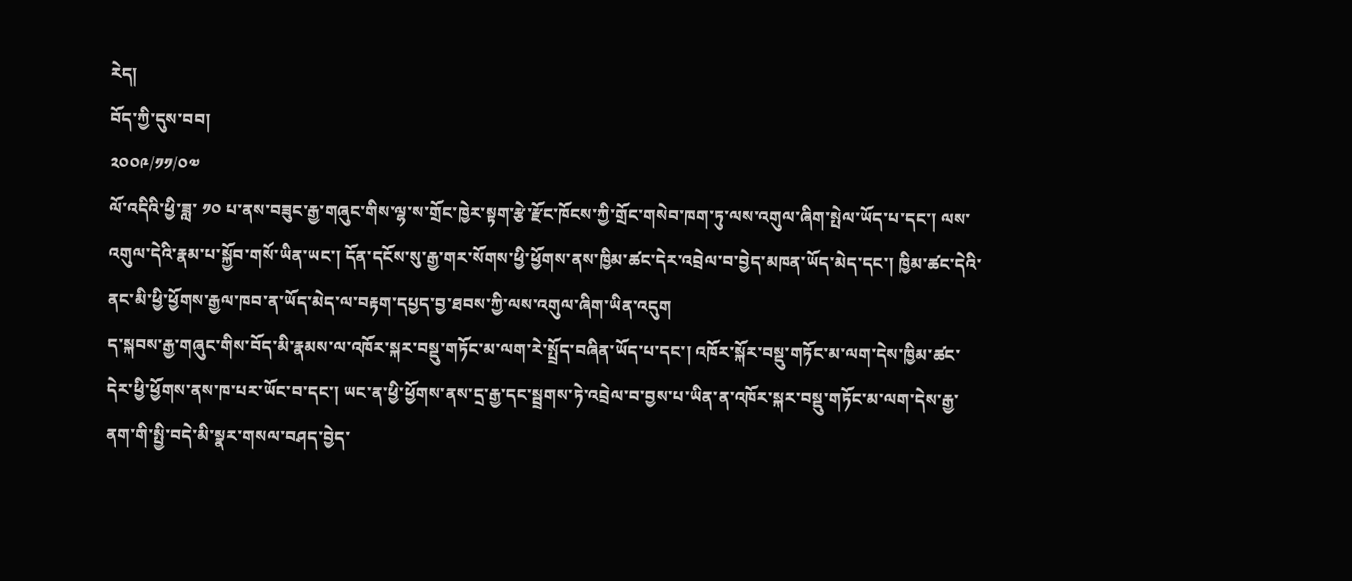རེད།
བོད་ཀྱི་དུས་བབ།
༢༠༠༩/༡༡/༠༧
ལོ་འདིའི་ཕྱི་ཟླ་ ༡༠ པ་ནས་བཟུང་རྒྱ་གཞུང་གིས་ལྷ་ས་གྲོང་ཁྱེར་སྟག་རྩེ་རྫོང་ཁོངས་ཀྱི་གྲོང་གསེབ་ཁག་ཏུ་ལས་འགུལ་ཞིག་སྤེལ་ཡོད་པ་དང་། ལས་འགུལ་དེའི་རྣམ་པ་སྐྱོབ་གསོ་ཡིན་ཡང་། དོན་དངོས་སུ་རྒྱ་གར་སོགས་ཕྱི་ཕྱོགས་ནས་ཁྱིམ་ཚང་དེར་འབྲེལ་བ་བྱེད་མཁན་ཡོད་མེད་དང་། ཁྱིམ་ཚང་དེའི་ནང་མི་ཕྱི་ཕྱོགས་རྒྱལ་ཁབ་ན་ཡོད་མེད་ལ་བརྟག་དཔྱད་བྱ་ཐབས་ཀྱི་ལས་འགུལ་ཞིག་ཡིན་འདུག
ད་སྐབས་རྒྱ་གཞུང་གིས་བོད་མི་རྣམས་ལ་འཁོར་སྐར་བསྡུ་གཏོང་མ་ལག་རེ་སྤྲོད་བཞིན་ཡོད་པ་དང་། འཁོར་སྐོར་བསྡུ་གཏོང་མ་ལག་དེས་ཁྱིམ་ཚང་དེར་ཕྱི་ཕྱོགས་ནས་ཁ་པར་ཡོང་བ་དང་། ཡང་ན་ཕྱི་ཕྱོགས་ནས་དྲ་རྒྱ་དང་སྦྲགས་ཏེ་འབྲེལ་བ་བྱས་པ་ཡིན་ན་འཁོར་སྐར་བསྡུ་གཏོང་མ་ལག་དེས་རྒྱ་ནག་གི་སྤྱི་བདེ་མི་སྣར་གསལ་བཤད་བྱེད་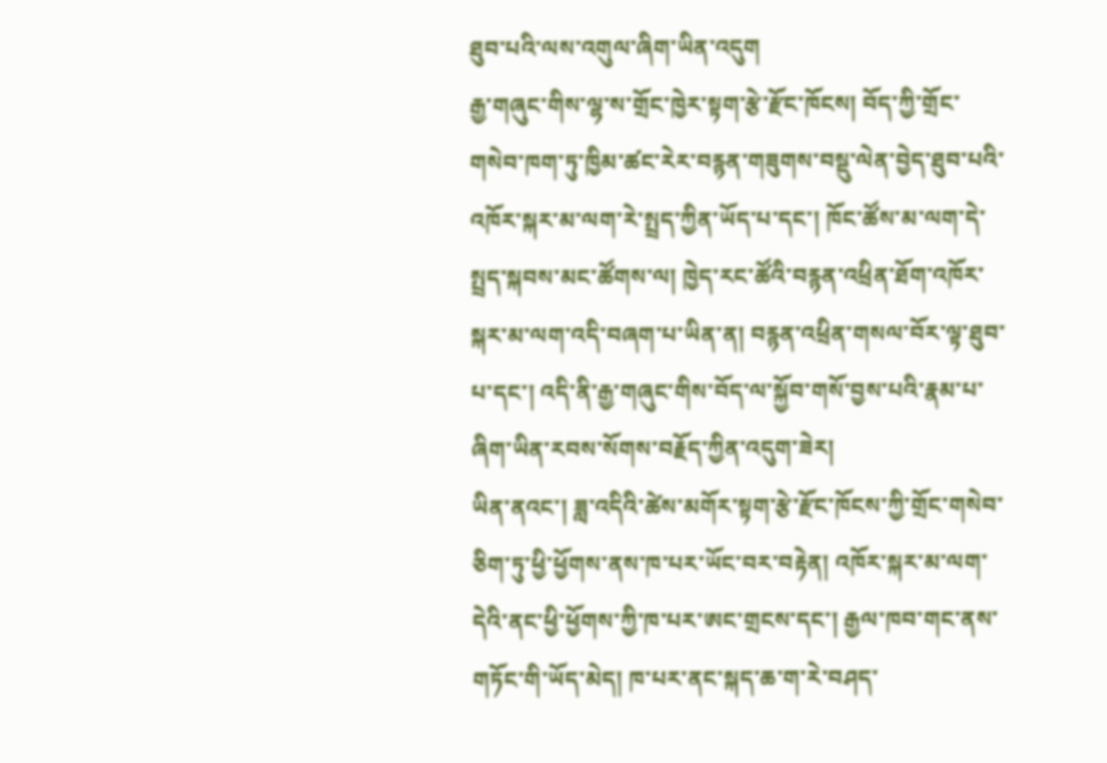ཐུབ་པའི་ལས་འགུལ་ཞིག་ཡིན་འདུག
རྒྱ་གཞུང་གིས་ལྷ་ས་གྲོང་ཁྱེར་སྟག་རྩེ་རྫོང་ཁོངས། བོད་ཀྱི་གྲོང་གསེབ་ཁག་ཏུ་ཁྱིམ་ཚང་རེར་བརྙན་གཟུགས་བསྡུ་ལེན་བྱེད་ཐུབ་པའི་འཁོར་སྐར་མ་ལག་རེ་སྤྲད་ཀྱིན་ཡོད་པ་དང་། ཁོང་ཚོས་མ་ལག་དེ་སྤྲད་སྐབས་མང་ཚོགས་ལ། ཁྱེད་རང་ཚོའི་བརྙན་འཕྲིན་ཐོག་འཁོར་སྐར་མ་ལག་འདི་བཞག་པ་ཡིན་ན། བརྙན་འཕྲིན་གསལ་བོར་ལྟ་ཐུབ་པ་དང་། འདི་ནི་རྒྱ་གཞུང་གིས་བོད་ལ་སྐྱོབ་གསོ་བྱས་པའི་རྣམ་པ་ཞིག་ཡིན་རབས་སོགས་བརྗོད་ཀྱིན་འདུག་ཟེར།
ཡིན་ནའང་། ཟླ་འདིའི་ཚེས་མགོར་སྟག་རྩེ་རྫོང་ཁོངས་ཀྱི་གྲོང་གསེབ་ཅིག་ཏུ་ཕྱི་ཕྱོགས་ནས་ཁ་པར་ཡོང་བར་བརྟེན། འཁོར་སྐར་མ་ལག་དེའི་ནང་ཕྱི་ཕྱོགས་ཀྱི་ཁ་པར་ཨང་གྲངས་དང་། རྒྱལ་ཁབ་གང་ནས་གཏོང་གི་ཡོད་མེད། ཁ་པར་ནང་སྐད་ཆ་ག་རེ་བཤད་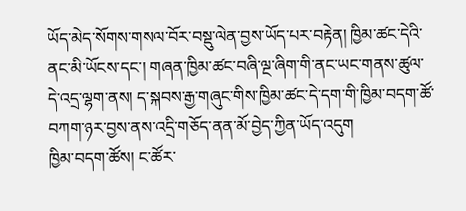ཡོད་མེད་སོགས་གསལ་བོར་བསྡུ་ལེན་བྱས་ཡོད་པར་བརྟེན། ཁྱིམ་ཚང་དེའི་ནང་མི་ཡོངས་དང་། གཞན་ཁྱིམ་ཚང་བཞི་ལྔ་ཞིག་གི་ནང་ཡང་གནས་ཚུལ་དེ་འདྲ་ལྷག་ནས། ད་སྐབས་རྒྱ་གཞུང་གིས་ཁྱིམ་ཚང་དེ་དག་གི་ཁྱིམ་བདག་ཚོ་བཀག་ཉར་བྱས་ནས་འདྲི་གཅོད་ནན་མོ་བྱེད་ཀྱིན་ཡོད་འདུག
ཁྱིམ་བདག་ཚོས། ང་ཚོར་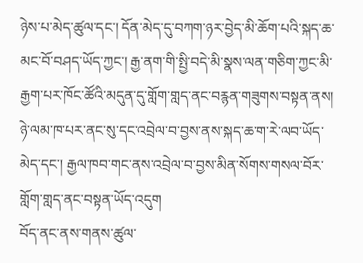ཉེས་པ་མེད་ཚུལ་དང་། དོན་མེད་དུ་བཀག་ཉར་བྱེད་མི་ཆོག་པའི་སྐད་ཆ་མང་བོ་བཤད་ཡོད་ཀྱང་། རྒྱ་ནག་གི་སྤྱི་བདེ་མི་སྣས་ལན་གཅིག་ཀྱང་མི་རྒྱག་པར་ཁོང་ཚོའི་མདུན་དུ་གློག་གླད་ནང་བརྙན་གཟུགས་བསྟན་ནས། ཉེ་ལམ་ཁ་པར་ནང་སུ་དང་འབྲེལ་བ་བྱས་ནས་སྐད་ཆ་ག་རེ་ལབ་ཡོད་མེད་དང་། རྒྱལ་ཁབ་གང་ནས་འབྲེལ་བ་བྱས་མིན་སོགས་གསལ་བོར་གློག་གླད་ནང་བསྟན་ཡོད་འདུག
བོད་ནང་ནས་གནས་ཚུལ་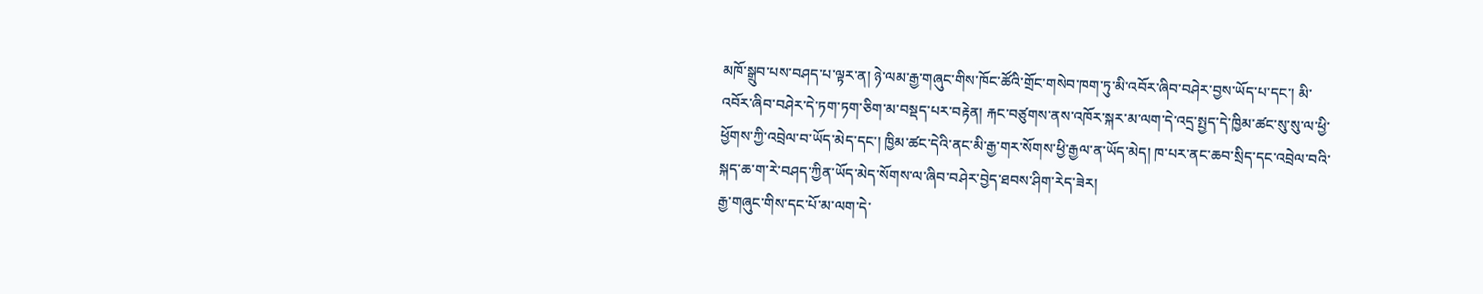མཁོ་སྒྲུབ་པས་བཤད་པ་ལྟར་ན། ཉེ་ལམ་རྒྱ་གཞུང་གིས་ཁོང་ཚོའི་གྲོང་གསེབ་ཁག་ཏུ་མི་འབོར་ཞིབ་བཤེར་བྱས་ཡོད་པ་དང་། མི་འབོར་ཞིབ་བཤེར་དེ་ཏག་ཏག་ཅིག་མ་བསྡད་པར་བརྟེན། རྐང་བཙུགས་ནས་འཁོར་སྐར་མ་ལག་དེ་འདྲ་སྤྱད་དེ་ཁྱིམ་ཚང་སུ་སུ་ལ་ཕྱི་ཕྱོགས་ཀྱི་འབྲེལ་བ་ཡོད་མེད་དང་། ཁྱིམ་ཚང་དེའི་ནང་མི་རྒྱ་གར་སོགས་ཕྱི་རྒྱལ་ན་ཡོད་མེད། ཁ་པར་ནང་ཆབ་སྲིད་དང་འབྲེལ་བའི་སྐད་ཆ་ག་རེ་བཤད་ཀྱིན་ཡོད་མེད་སོགས་ལ་ཞིབ་བཤེར་བྱེད་ཐབས་ཤིག་རེད་ཟེར།
རྒྱ་གཞུང་གིས་དང་པོ་མ་ལག་དེ་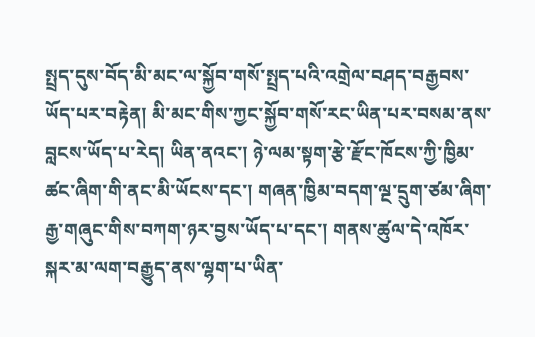སྤྲད་དུས་བོད་མི་མང་ལ་སྐྱོབ་གསོ་སྤྲད་པའི་འགྲེལ་བཤད་བརྒྱབས་ཡོད་པར་བརྟེན། མི་མང་གིས་ཀྱང་སྐྱོབ་གསོ་རང་ཡིན་པར་བསམ་ནས་བླངས་ཡོད་པ་རེད། ཡིན་ནའང་། ཉེ་ལམ་སྟག་རྩེ་རྫོང་ཁོངས་ཀྱི་ཁྱིམ་ཚང་ཞིག་གི་ནང་མི་ཡོངས་དང་། གཞན་ཁྱིམ་བདག་ལྔ་དྲུག་ཙམ་ཞིག་རྒྱ་གཞུང་གིས་བཀག་ཉར་བྱས་ཡོད་པ་དང་། གནས་ཚུལ་དེ་འཁོར་སྐར་མ་ལག་བརྒྱུད་ནས་ལྷག་པ་ཡིན་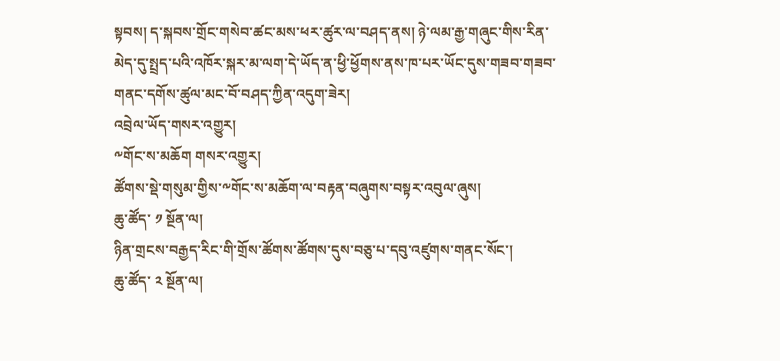སྟབས། ད་སྐབས་གྲོང་གསེབ་ཚང་མས་ཕར་ཚུར་ལ་བཤད་ནས། ཉེ་ལམ་རྒྱ་གཞུང་གིས་རིན་མེད་དུ་སྤྲད་པའི་འཁོར་སྐར་མ་ལག་དེ་ཡོད་ན་ཕྱི་ཕྱོགས་ནས་ཁ་པར་ཡོང་དུས་གཟབ་གཟབ་གནང་དགོས་ཚུལ་མང་བོ་བཤད་ཀྱིན་འདུག་ཟེར།
འབྲེལ་ཡོད་གསར་འགྱུར།
༸གོང་ས་མཆོག གསར་འགྱུར།
ཚོགས་སྡེ་གསུམ་གྱིས་༸གོང་ས་མཆོག་ལ་བརྟན་བཞུགས་བསྟར་འབུལ་ཞུས།
ཆུ་ཚོད་ ༡ སྔོན་ལ།
ཉིན་གྲངས་བརྒྱད་རིང་གི་གྲོས་ཚོགས་ཚོགས་དུས་བཅུ་པ་དབུ་འཛུགས་གནང་སོང་།
ཆུ་ཚོད་ ༢ སྔོན་ལ།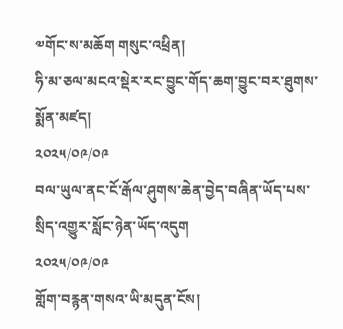༧གོང་ས་མཆོག གསུང་འཕྲིན།
ཧི་མ་ཅལ་མངའ་སྡེར་རང་བྱུང་གོད་ཆག་བྱུང་བར་ཐུགས་སྨོན་མཛད།
༢༠༢༥/༠༩/༠༩
བལ་ཡུལ་ནང་ངོ་རྒོལ་ཤུགས་ཆེན་བྱེད་བཞིན་ཡོད་པས་སྲིད་འགྱུར་སློང་ཉེན་ཡོད་འདུག
༢༠༢༥/༠༩/༠༩
གློག་བརྙན་གསའ་ཡི་མདུན་ངོས།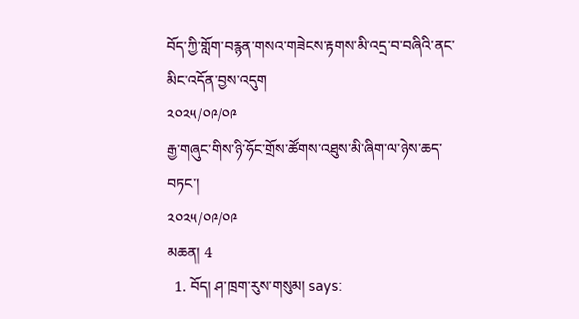བོད་ཀྱི་གློག་བརྙན་གསའ་གཟེངས་རྟགས་མི་འདྲ་བ་བཞིའི་ནང་མིང་འདོན་བྱས་འདུག
༢༠༢༥/༠༩/༠༩
རྒྱ་གཞུང་གིས་ཉི་ཧོང་གྲོས་ཚོགས་འཐུས་མི་ཞིག་ལ་ཉེས་ཆད་བཏང་།
༢༠༢༥/༠༩/༠༩
མཆན། 4
  1. བོད། ཤ་ཁྲག་རུས་གསུམ། says: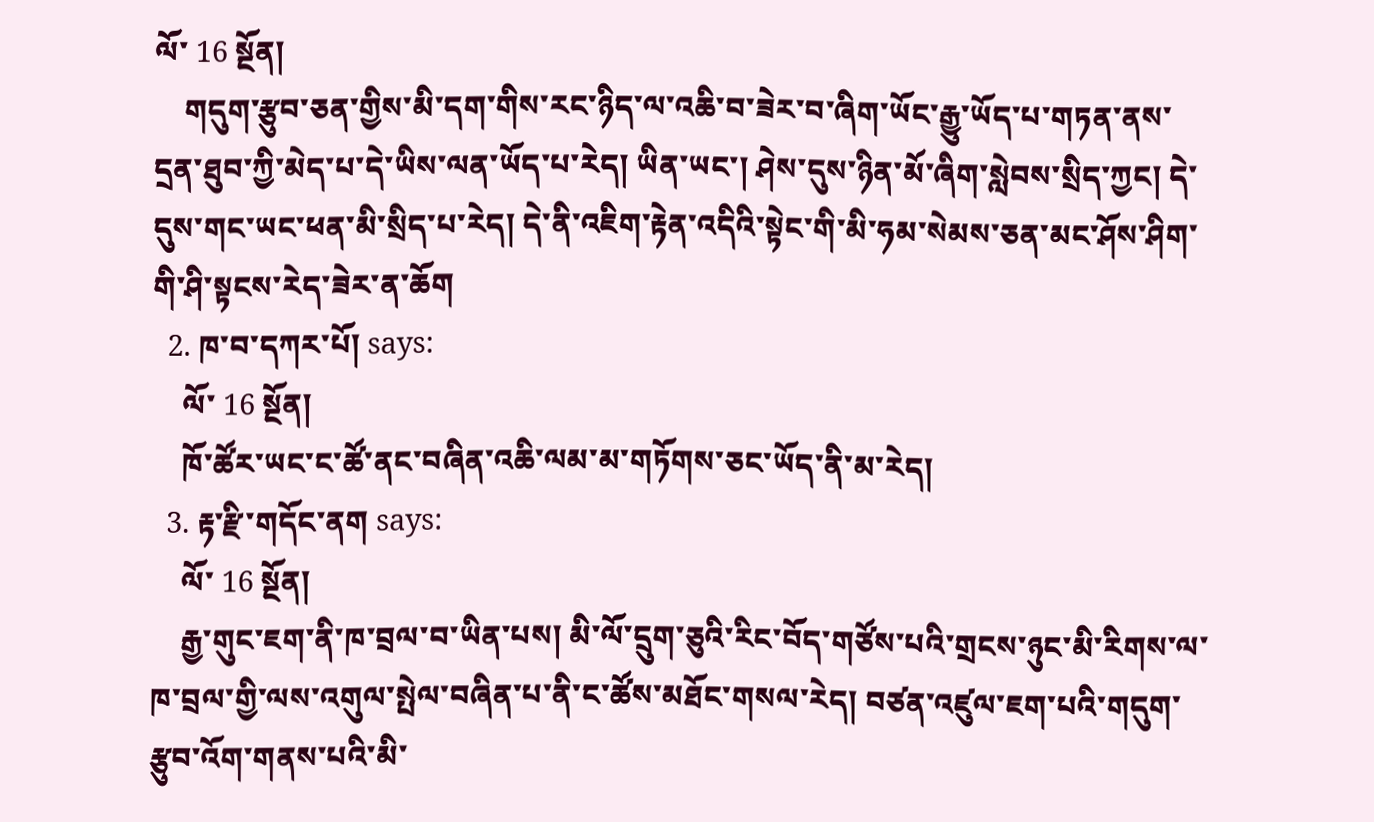ལོ་ 16 སྔོན།
    གདུག་རྩུབ་ཅན་གྱིས་མི་དག་གིས་རང་ཉིད་ལ་འཆི་བ་ཟེར་བ་ཞིག་ཡོང་རྒྱུ་ཡོད་པ་གཏན་ནས་དྲན་ཐུབ་ཀྱི་མེད་པ་དེ་ཡིས་ལན་ཡོད་པ་རེད། ཡིན་ཡང་། ཤེས་དུས་ཉིན་མོ་ཞིག་སླེབས་སྲིད་ཀྱང། དེ་དུས་གང་ཡང་ཕན་མི་སྲིད་པ་རེད། དེ་ནི་འཇིག་རྟེན་འདིའི་སྟེང་གི་མི་ཧམ་སེམས་ཅན་མང་ཤོས་ཤིག་གི་ཤི་སྟངས་རེད་ཟེར་ན་ཆོག
  2. ཁ་བ་དཀར་པོ། says:
    ལོ་ 16 སྔོན།
    ཁོ་ཚོར་ཡང་ང་ཚོ་ནང་བཞིན་འཆི་ལམ་མ་གཏོགས་ཅང་ཡོད་ནི་མ་རེད།
  3. རྟ་རྫི་གདོང་ནག says:
    ལོ་ 16 སྔོན།
    རྒྱ་གུང་ཇག་ནི་ཁ་བྲལ་བ་ཡིན་པས། མི་ལོ་དྲུག་ཅུའི་རིང་བོད་གཙོས་པའི་གྲངས་ཉུང་མི་རིགས་ལ་ཁ་བྲལ་གྱི་ལས་འགུལ་སྤེལ་བཞིན་པ་ནི་ང་ཚོས་མཐོང་གསལ་རེད། བཙན་འཛུལ་ཇག་པའི་གདུག་རྩུབ་འོག་གནས་པའི་མི་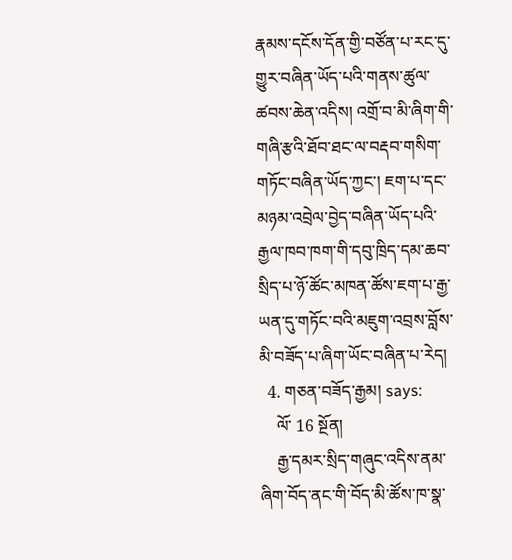རྣམས་དངོས་དོན་གྱི་བཙོན་པ་རང་དུ་གྱུར་བཞིན་ཡོད་པའི་གནས་ཚུལ་ཚབས་ཆེན་འདིས། འགྲོ་བ་མི་ཞིག་གི་གཞི་རྩའི་ཐོབ་ཐང་ལ་བརྡབ་གསིག་གཏོང་བཞིན་ཡོད་ཀྱང་། ཇག་པ་དང་མཉམ་འབྲེལ་བྱེད་བཞིན་ཡོད་པའི་རྒྱལ་ཁབ་ཁག་གི་དབུ་ཁྲིད་དམ་ཆབ་སྲིད་པ་ཉོ་ཚོང་མཁན་ཚོས་ཇག་པ་རྒྱ་ཡན་དུ་གཏོང་བའི་མཇུག་འབྲས་བློས་མི་བཟོད་པ་ཞིག་ཡོང་བཞིན་པ་རེད།
  4. གཅན་བཟོད་རྒྱམ། says:
    ལོ་ 16 སྔོན།
    རྒྱ་དམར་སྲིད་གཞུང་འདིས་ནམ་ཞིག་བོད་ནང་གི་བོད་མི་ཚོས་ཁ་སྣ་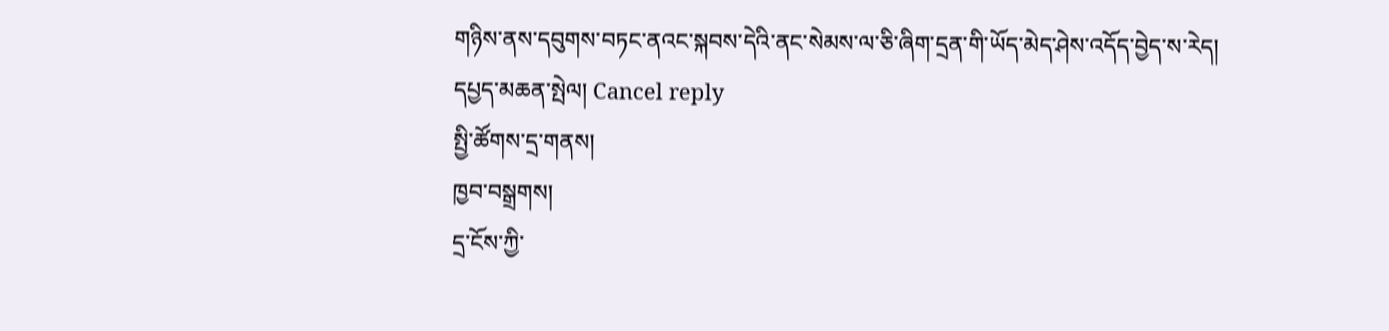གཉིས་ནས་དབུགས་བཏང་ནའང་སྐབས་དེའི་ནང་སེམས་ལ་ཅི་ཞིག་དྲན་གི་ཡོད་མེད་ཤེས་འདོད་བྱེད་ས་རེད།
དཔྱད་མཆན་སྤེལ། Cancel reply
སྤྱི་ཚོགས་དྲ་གནས།
ཁྱབ་བསྒྲགས།
དྲ་ངོས་ཀྱི་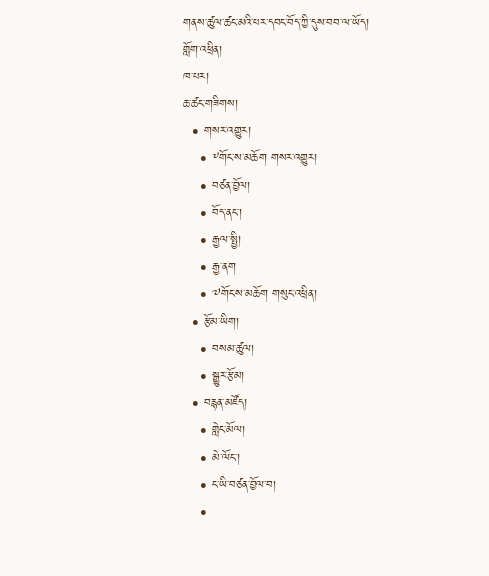གནས་ཚུལ་ཚང་མའི་པར་དབང་བོད་ཀྱི་དུས་བབ་ལ་ཡོད།
གློག་འཕྲིན།
ཁ་པར།
ཆ་ཚང་གཟིགས།
  • གསར་འགྱུར།
    • ༸གོང་ས་མཆོག གསར་འགྱུར།
    • བཙན་བྱོལ།
    • བོད་ནང་།
    • རྒྱལ་སྤྱི།
    • རྒྱ་ནག
    • ༧གོང་ས་མཆོག གསུང་འཕྲིན།
  • རྩོམ་ཡིག།
    • བསམ་ཚུལ།
    • སྒྱུར་རྩོམ།
  • བརྙན་མཛོད།
    • གླེང་མོལ།
    • མེ་ལོང་།
    • ང་ཡི་བཙན་བྱོལ་བ།
    •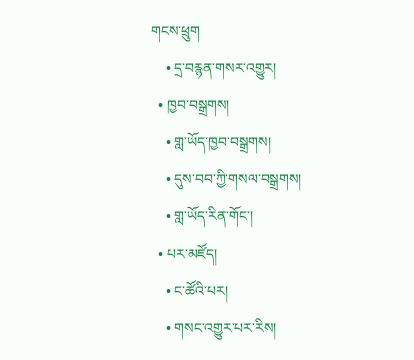གངས་ཕྲུག
    • དྲ་བརྙན་གསར་འགྱུར།
  • ཁྱབ་བསྒྲགས།
    • གླ་ཡོད་ཁྱབ་བསྒྲགས།
    • དུས་བབ་ཀྱི་གསལ་བསྒྲགས།
    • གླ་ཡོད་རིན་གོང་།
  • པར་མཛོད།
    • ང་ཚོའི་པར།
    • གསང་འགྱུར་པར་རིས།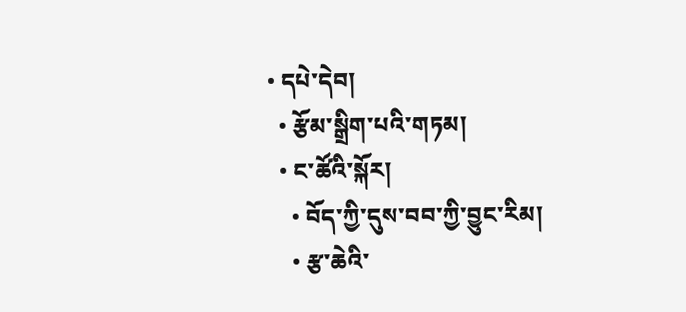• དཔེ་དེབ།
  • རྩོམ་སྒྲིག་པའི་གཏམ།
  • ང་ཚོའི་སྐོར།
    • བོད་ཀྱི་དུས་བབ་ཀྱི་བྱུང་རིམ།
    • རྩ་ཆེའི་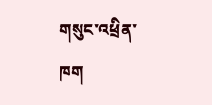གསུང་འཕྲིན་ཁག